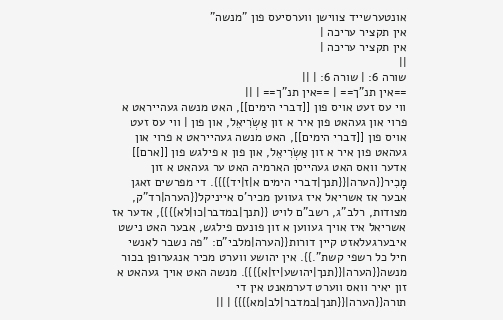אונטערשייד צווישן ווערסיעס פון "מנשה"
אין תקציר עריכה |
אין תקציר עריכה |
||
שורה 6: | שורה 6: | ||
==אין תנ"ך== | ==אין תנ"ך== | ||
ווי עס זעט אויס פון [[דברי הימים]], האט מנשה געהייראט א פרוי און געהאט פון איר א זון אַשְׂרִיאֵל, און פון | ווי עס זעט אויס פון [[דברי הימים]], האט מנשה געהייראט א פרוי און געהאט פון איר א זון אַשְׂרִיאֵל, און פון א פילגש פון [[ארם]] אדער וואס האט געהייסן הארמיה האט ער געהאט א זון מָכִיר{{הערה|{{תנך|דברי הימים א|ז|יד}}}}. די מפרשים זאגן אבער אז אשריאל איז געווען מכיר'ס אייניקל{{הערה|רד"ק, מצודות, רלב"ג, רשב"ם לויט {{תנך|במדבר|כו|לא}}}}, אדער אז אשריאל איז אויך געווען א זון פונעם פילגש, אבער האט נישט איבערגעלאזט קיין דורות{{הערה|מלבי"ם: "פה נשבר לאנשי חיל כל רשפי קשת".}}. אין יהושע ווערט מכיר אנגערופן בכור מנשה{{הערה|{{תנך|יהושע|יז|א}}}}. מנשה האט אויך געהאט א זון יאיר וואס ווערט דערמאנט אין די תורה{{הערה|{{תנך|במדבר|לב|מא}}}} | ||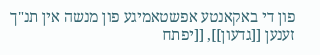פון די באקאנטע אפשטאמיגע פון מנשה אין תנ"ך זענען [[גדעון]], [[יפתח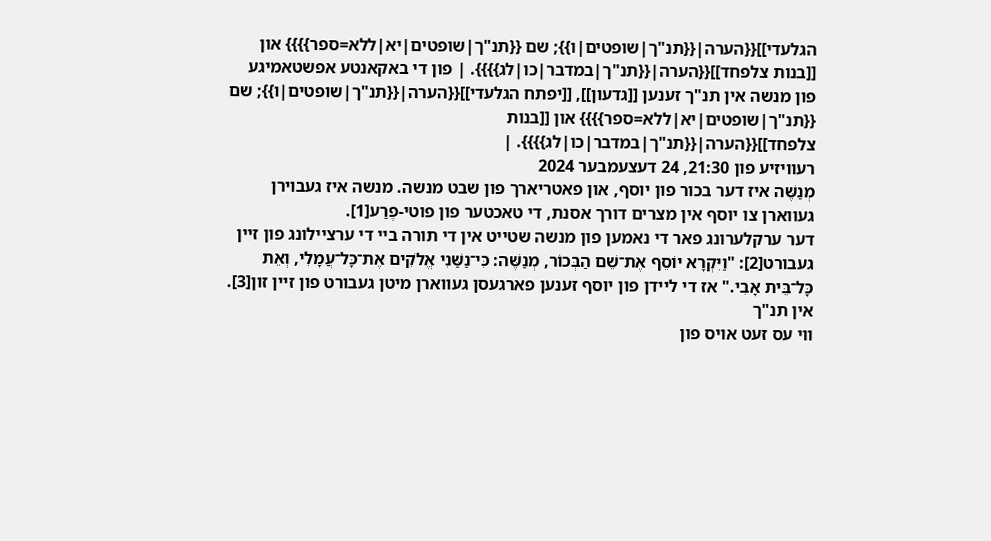הגלעדי]]{{הערה|{{תנ"ך|שופטים|ו}}; שם {{תנ"ך|שופטים|יא|ללא=ספר}}}} און [[בנות צלפחד]]{{הערה|{{תנ"ך|במדבר|כו|לג}}}}. | פון די באקאנטע אפשטאמיגע פון מנשה אין תנ"ך זענען [[גדעון]], [[יפתח הגלעדי]]{{הערה|{{תנ"ך|שופטים|ו}}; שם {{תנ"ך|שופטים|יא|ללא=ספר}}}} און [[בנות צלפחד]]{{הערה|{{תנ"ך|במדבר|כו|לג}}}}. |
רעוויזיע פון 21:30, 24 דעצעמבער 2024
מְנַשֶּׁה איז דער בכור פון יוסף, און פאטריארך פון שבט מנשה. מנשה איז געבוירן געווארן צו יוסף אין מצרים דורך אסנת, די טאכטער פון פוטי-פֶרַע[1].
דער ערקלערונג פאר די נאמען פון מנשה שטייט אין די תורה ביי די ערציילונג פון זיין געבורט[2]: "וַיִּקְרָא יוֹסֵף אֶת־שֵׁם הַבְּכוֹר, מְנַשֶּׁה: כִּי־נַשַּׁנִי אֱלֹקִים אֶת־כָּל־עֲמָלִי, וְאֵת כָּל־בֵּית אָבִי." אז די ליידן פון יוסף זענען פארגעסן געווארן מיטן געבורט פון זיין זון[3].
אין תנ"ך
ווי עס זעט אויס פון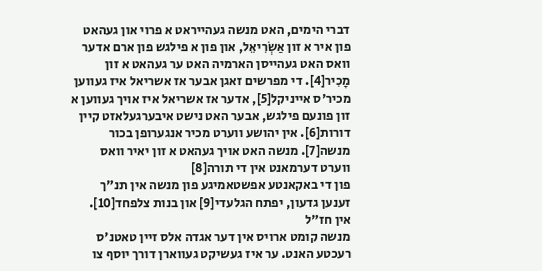דברי הימים, האט מנשה געהייראט א פרוי און געהאט פון איר א זון אַשְׂרִיאֵל, און פון א פילגש פון ארם אדער וואס האט געהייסן הארמיה האט ער געהאט א זון מָכִיר[4]. די מפרשים זאגן אבער אז אשריאל איז געווען מכיר'ס אייניקל[5], אדער אז אשריאל איז אויך געווען א זון פונעם פילגש, אבער האט נישט איבערגעלאזט קיין דורות[6]. אין יהושע ווערט מכיר אנגערופן בכור מנשה[7]. מנשה האט אויך געהאט א זון יאיר וואס ווערט דערמאנט אין די תורה[8]
פון די באקאנטע אפשטאמיגע פון מנשה אין תנ"ך זענען גדעון, יפתח הגלעדי[9] און בנות צלפחד[10].
אין חז"ל
מנשה קומט ארויס אין דער אגדה אלס זיין טאטנ'ס רעכטע האנט. ער איז געשיקט געווארן דורך יוסף צו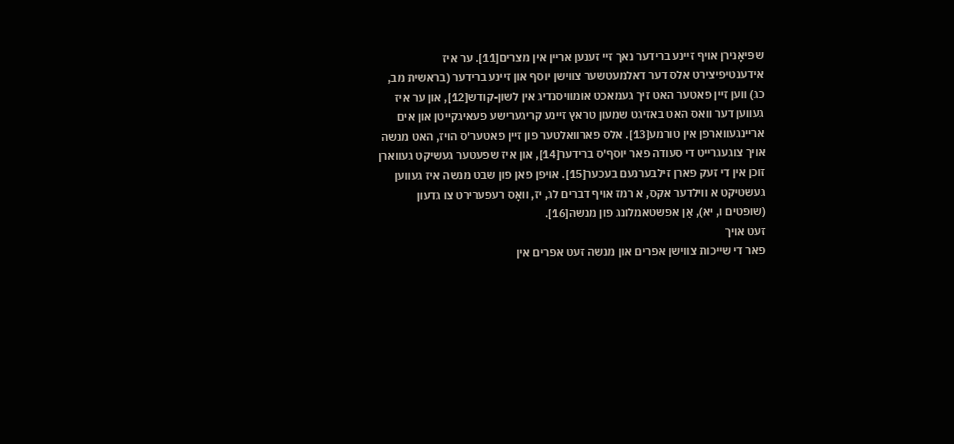שפּיאָנירן אויף זיינע ברידער נאך זיי זענען אריין אין מצרים[11]. ער איז אידענטיפיצירט אלס דער דאלמעטשער צווישן יוסף און זיינע ברידער (בראשית מב, כג) ווען זיין פאטער האט זיך געמאכט אומוויסנדיג אין לשון-קודש[12], און ער איז געווען דער וואס האט באזיגט שמעון טראץ זיינע קריגערישע פעאיגקייטן און אים אריינגעווארפן אין טורמע[13]. אלס פארוואלטער פון זיין פאטער'ס הויז, האט מנשה אויך צוגעגרייט די סעודה פאר יוסף'ס ברידער[14], און איז שפעטער געשיקט געווארן זוכן אין די זעק פארן זילבערנעם בעכער[15]. אויפן פאן פון שבט מנשה איז געווען געשטיקט א ווילדער אקס, א רמז אויף דברים לג, יז, וואָס רעפערירט צו גדעון (שופטים ו, יא), אַן אפשטאמלונג פון מנשה[16].
זעט אויך
פאר די שייכות צווישן אפרים און מנשה זעט אפרים אין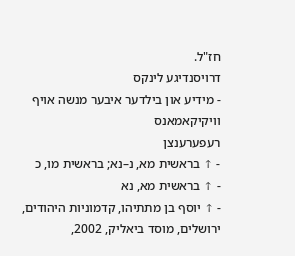חז"ל.
דרויסנדיגע לינקס
- מידיע און בילדער איבער מנשה אויף וויקיקאמאנס
רעפערענצן
- ↑ בראשית מא, נ–נא; בראשית מו, כ
- ↑ בראשית מא, נא
- ↑ יוסף בן מתתיהו, קדמוניות היהודים, ירושלים, מוסד ביאליק, 2002,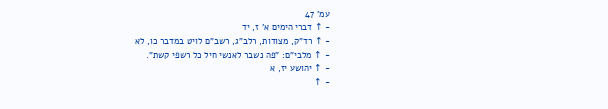עמ' 47
- ↑ דברי הימים א' ז, יד
- ↑ רד"ק, מצודות, רלב"ג, רשב"ם לויט במדבר כו, לא
- ↑ מלבי"ם: "פה נשבר לאנשי חיל כל רשפי קשת".
- ↑ יהושע יז, א
- ↑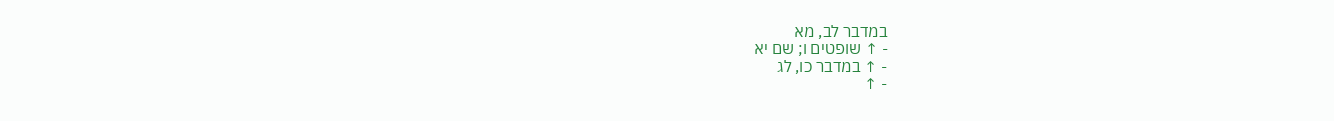במדבר לב, מא
- ↑ שופטים ו; שם יא
- ↑ במדבר כו, לג
- ↑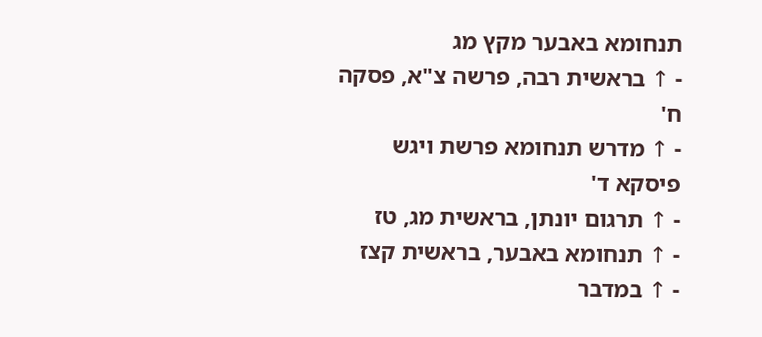תנחומא באבער מקץ מג
- ↑ בראשית רבה, פרשה צ"א, פסקה ח'
- ↑ מדרש תנחומא פרשת ויגש פיסקא ד'
- ↑ תרגום יונתן, בראשית מג, טז
- ↑ תנחומא באבער, בראשית קצז
- ↑ במדבר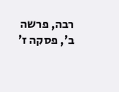רבה, פרשה ב', פסקה ז'